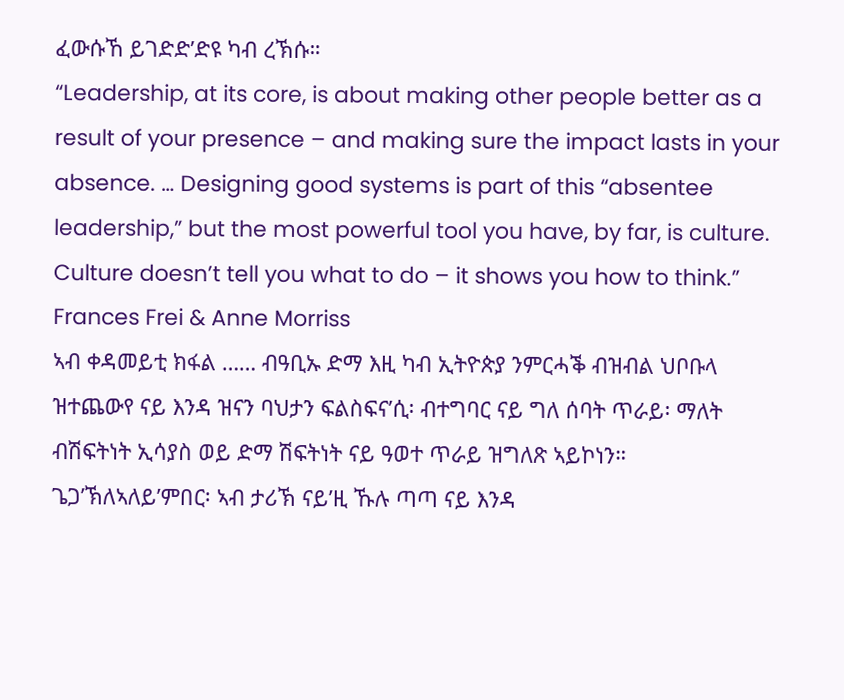ፈውሱኸ ይገድድ’ድዩ ካብ ረኽሱ።
“Leadership, at its core, is about making other people better as a result of your presence – and making sure the impact lasts in your absence. … Designing good systems is part of this “absentee leadership,” but the most powerful tool you have, by far, is culture. Culture doesn’t tell you what to do – it shows you how to think.” Frances Frei & Anne Morriss
ኣብ ቀዳመይቲ ክፋል …… ብዓቢኡ ድማ እዚ ካብ ኢትዮጵያ ንምርሓቕ ብዝብል ህቦቡላ ዝተጨውየ ናይ እንዳ ዝናን ባህታን ፍልስፍና’ሲ፡ ብተግባር ናይ ግለ ሰባት ጥራይ፡ ማለት ብሽፍትነት ኢሳያስ ወይ ድማ ሽፍትነት ናይ ዓወተ ጥራይ ዝግለጽ ኣይኮነን።
ጌጋ’ኽለኣለይ’ምበር፡ ኣብ ታሪኽ ናይ’ዚ ኹሉ ጣጣ ናይ እንዳ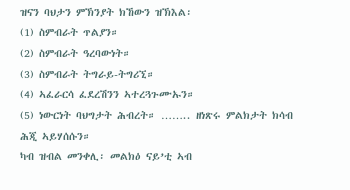ዝናን ባህታን ምኽንያት ክኸውን ዝኽእል፡
(1) ስምብራት ጥልያን።
(2) ስምብራት ዓረባውነት።
(3) ስምብራት ትግራይ-ትግሪኚ።
(4) ኣፈራርሳ ፈደረሽንን ኣተረጓጉሙኡን።
(5) ነውርነት ባህግታት ሕብረት። …….. ዘነጽሩ ምልክታት ክሳብ ሕጂ ኣይሃሰሱን።
ካብ ዝብል መንቀሊ፡ መልክዕ ናይ’ቲ ኣብ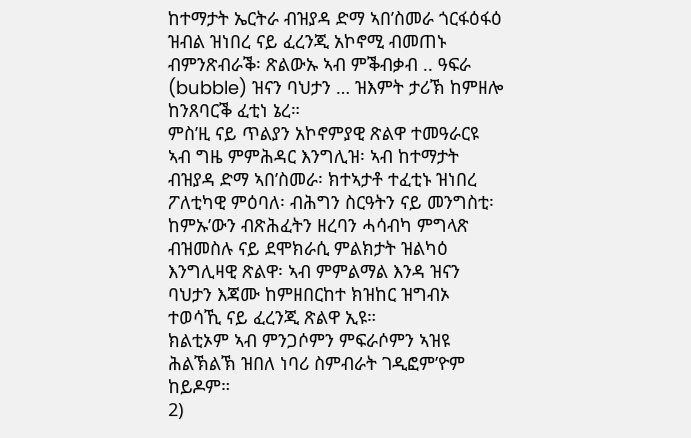ከተማታት ኤርትራ ብዝያዳ ድማ ኣበ’ስመራ ጎርፋዕፋዕ ዝብል ዝነበረ ናይ ፈረንጂ አኮኖሚ ብመጠኑ ብምንጽብራቕ፡ ጽልውኡ ኣብ ምቕብቃብ .. ዓፍራ (bubble) ዝናን ባህታን … ዝእምት ታሪኽ ከምዘሎ ከንጸባርቕ ፈቲነ ኔረ።
ምስ’ዚ ናይ ጥልያን አኮኖምያዊ ጽልዋ ተመዓራርዩ ኣብ ግዜ ምምሕዳር እንግሊዝ፡ ኣብ ከተማታት ብዝያዳ ድማ ኣበ’ስመራ፡ ክተኣታቶ ተፈቲኑ ዝነበረ ፖለቲካዊ ምዕባለ፡ ብሕግን ስርዓትን ናይ መንግስቲ፡ ከምኡ’ውን ብጽሕፈትን ዘረባን ሓሳብካ ምግላጽ ብዝመስሉ ናይ ደሞክራሲ ምልክታት ዝልካዕ እንግሊዛዊ ጽልዋ፡ ኣብ ምምልማል እንዳ ዝናን ባህታን እጃሙ ከምዘበርከተ ክዝከር ዝግብኦ ተወሳኺ ናይ ፈረንጂ ጽልዋ ኢዩ።
ክልቲኦም ኣብ ምንጋሶምን ምፍራሶምን ኣዝዩ ሕልኽልኽ ዝበለ ነባሪ ስምብራት ገዲፎም’ዮም ከይዶም።
2)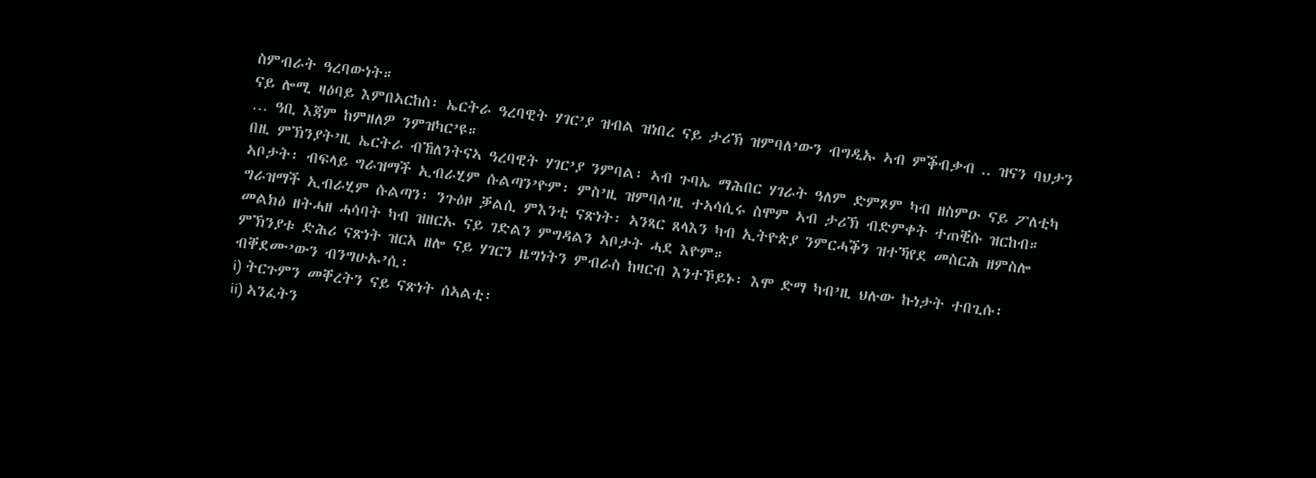ስምብራት ዓረባውነት።
ናይ ሎሚ ዛዕባይ እምበኣርከስ፡ ኤርትራ ዓረባዊት ሃገር’ያ ዝብል ዝነበረ ናይ ታሪኽ ዝምባለ’ውን ብግዲኡ ኣብ ምቕብቃብ .. ዝናን ባህታን … ዓቢ እጃም ከምዘለዎ ንምዝካር’ዩ።
በዚ ምኽንያት’ዚ ኤርትራ ብኸለንትናኣ ዓረባዊት ሃገር’ያ ንምባል፡ ኣብ ጉባኤ ማሕበር ሃገራት ዓለም ድምጾም ካብ ዘስምዑ ናይ ፖለቲካ ኣቦታት፡ ብፍላይ ግራዝማች ኢብራሂም ሱልጣን’ዮም፡ ምስ’ዚ ዝምባለ’ዚ ተኣሳሲሩ ስሞም ኣብ ታሪኽ ብድምቀት ተጠቒሱ ዝርከብ።
ግራዝማች ኢብራሂም ሱልጣን፡ ንጉዕዞ ቓልሲ ምእንቲ ናጽነት፡ ኣንጻር ጸላእን ካብ ኢትዮጵያ ንምርሓቕን ዝተኻየደ መስርሕ ዘምስሎ መልክዕ ዘትሓዘ ሓሳባት ካብ ዝዘርኡ ናይ ገድልን ምግዳልን ኣቦታት ሓደ እዮም።
ምኽንያቱ ድሕሪ ናጽነት ዝርአ ዘሎ ናይ ሃገርን ዜግነትን ምብራስ ከዛርብ እንተኾይኑ፡ እሞ ድማ ካብ’ዚ ህሉው ኩነታት ተበጊሱ፡
ብቐደሙ’ውን ብንግሁኡ’ሲ፡
i) ትርጉምን መቐረትን ናይ ናጽነት ሰኣልቲ፡
ii) ኣንፈትን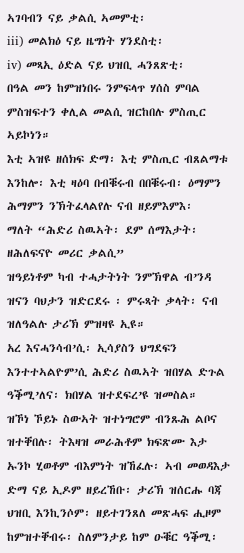ኣገባብን ናይ ቃልሲ ኣመምቲ፡
iii) መልክዕ ናይ ዜግነት ሃንደስቲ፡
iv) መጻኢ ዕድል ናይ ህዝቢ ሓንጸጽቲ፡
በዓል መን ከምዝነበሩ ንምፍላጥ ሃሰስ ምባል ምስዝፍተን ቀሊል መልሲ ዝርከበሉ ምስጢር ኣይኮነን።
እቲ ኣዝዩ ዘሰክፍ ድማ፡ እቲ ምስጢር ብጸልማቱ እንከሎ፡ እቲ ዛዕባ በብቑሩብ በበቑሩብ፡ ዕማምን ሕማምን ንኽትፈላልየሉ ናብ ዘይምእምእ፡
ማለት “ሕድሪ ስዉኣት፡ ደም ሰማእታት፡ ዘሕለፍናዮ መሪር ቃልሲ”
ዝዓይነቶም ካብ ተሓታትነት ንምኽዋል ብ’ንዳ ዝናን ባህታን ዝድርደሩ ፡ ምሩጻት ቃላት፡ ናብ ዝለዓልሉ ታሪኽ ምዝዛዩ ኢዩ።
አረ እናሓንሳብ’ሲ፡ ኢሳያስን ህግደፍን እንተተኣልዮም’ሲ ሕድሪ ስዉኣት ዝበሃል ድጉል ዓቕሚ’ለና፡ ክበሃል ዝተደፍረ’ዩ ዝመስል።
ዝኾነ ኾይኑ ስውኣት ዝተነግሮም ብንጹሕ ልቦና ዝተቐበሉ፡ ትእዛዝ መራሕቶም ክፍጽሙ እታ ኡንኮ ሂወቶም ብእምነት ዝኸፈሉ፡ ኣብ መወዳእታ ድማ ናይ ኢዶም ዘይረኸቡ፡ ታሪኽ ዝሰርሑ ባጃ ህዝቢ እንኪንሶም፡ ዘይተገንጸለ መጽሓፍ ሒዞም ከምዝተቐብሩ፡ ስለምንታይ ከም ዑቑር ዓቕሚ፡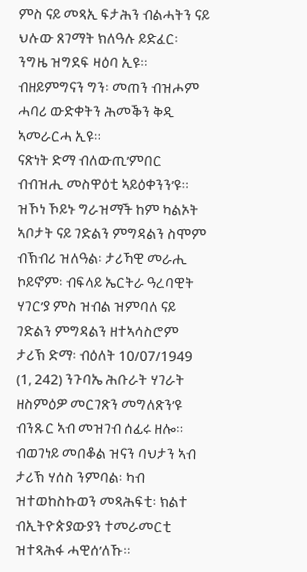ምስ ናይ መጻኢ ፍታሕን ብልሓትን ናይ ህሉው ጸገማት ክለዓሉ ይድፈር፡ ንግዜ ዝግደፍ ዛዕባ ኢዩ። ብዘይምግናን ግን፡ መጠን ብዝሖም ሓባሪ ውድቀትን ሕመቕን ቅዲ ኣመራርሓ ኢዩ።
ናጽነት ድማ ብለውጢ’ምበር ብብዝሒ መስዋዕቲ ኣይዕቀንን’ዩ።
ዝኾነ ኾይኑ ግራዝማች ከም ካልኦት ኣቦታት ናይ ገድልን ምግዳልን ስሞም ብኽብሪ ዝለዓል፡ ታሪኻዊ መራሒ ኮይኖም፡ ብፍላይ ኤርትራ ዓረባዊት ሃገር’ያ ምስ ዝብል ዝምባለ ናይ ገድልን ምግዳልን ዘተኣሳስሮም ታሪኽ ድማ፡ ብዕለት 10/07/1949 (1, 242) ንጉባኤ ሕቡራት ሃገራት ዘስምዕዎ መርገጽን መግለጽን’ዩ ብንጹር ኣብ መዝገብ ሰፊሩ ዘሎ።
ብወገነይ መበቆል ዝናን ባህታን ኣብ ታሪኽ ሃሰስ ንምባል፡ ካብ ዝተወከስኩወን መጻሕፍቲ፡ ክልተ ብኢትዮጵያውያን ተመራመርቲ ዝተጻሕፋ ሓዊሰ’ለኹ።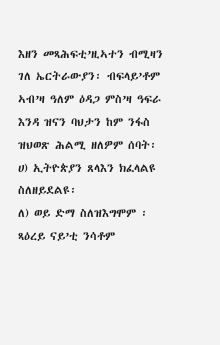እዘን መጻሕፍቲ’ዚኣተን ብሚዛን ገለ ኤርትራውያን፡ ብፍላይ’ቶም ኣብ’ዛ ዓለም ዕዳጋ ምስ’ዛ ዓፍራ እንዳ ዝናን ባህታን ከም ንፋስ ዝህወጽ ሕልሚ ዘለዎም ሰባት፡
ሀ) ኢትዮጵያን ጸላእን ክፈላልዩ ስለዘይደልዩ፡
ለ) ወይ ድማ ስለዝእግሞም ፡
ጻዕረይ ናይ’ቲ ንሳቶም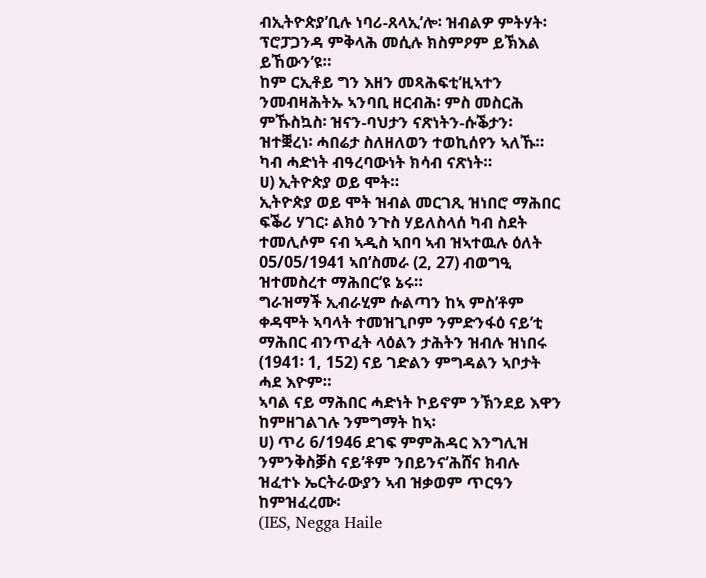ብኢትዮጵያ’ቢሉ ነባሪ-ጸላኢ’ሎ፡ ዝብልዎ ምትሃት፡ ፕሮፓጋንዳ ምቅላሕ መሲሉ ክስምዖም ይኽእል ይኸውን’ዩ።
ከም ርኢቶይ ግን እዘን መጻሕፍቲ’ዚኣተን ንመብዛሕትኡ ኣንባቢ ዘርብሕ፡ ምስ መስርሕ ምኹስኳስ፡ ዝናን-ባህታን ናጽነትን-ሱቕታን፡ ዝተቛረነ፡ ሓበሬታ ስለዘለወን ተወኪሰየን ኣለኹ።
ካብ ሓድነት ብዓረባውነት ክሳብ ናጽነት።
ሀ) ኢትዮጵያ ወይ ሞት።
ኢትዮጵያ ወይ ሞት ዝብል መርገጺ ዝነበሮ ማሕበር ፍቕሪ ሃገር፡ ልክዕ ንጉስ ሃይለስላሰ ካብ ስደት ተመሊሶም ናብ ኣዲስ ኣበባ ኣብ ዝኣተዉሉ ዕለት 05/05/1941 ኣበ’ስመራ (2, 27) ብወግዒ ዝተመስረተ ማሕበር’ዩ ኔሩ።
ግራዝማች ኢብራሂም ሱልጣን ከኣ ምስ’ቶም ቀዳሞት ኣባላት ተመዝጊቦም ንምድንፋዕ ናይ’ቲ ማሕበር ብንጥፈት ላዕልን ታሕትን ዝብሉ ዝነበሩ (1941፡ 1, 152) ናይ ገድልን ምግዳልን ኣቦታት ሓደ እዮም።
ኣባል ናይ ማሕበር ሓድነት ኮይኖም ንኽንደይ እዋን ከምዘገልገሉ ንምግማት ከኣ፡
ሀ) ጥሪ 6/1946 ደገፍ ምምሕዳር እንግሊዝ ንምንቅስቓስ ናይ’ቶም ንበይንና’ሕሸና ክብሉ ዝፈተኑ ኤርትራውያን ኣብ ዝቃወም ጥርዓን ከምዝፈረሙ፡
(IES, Negga Haile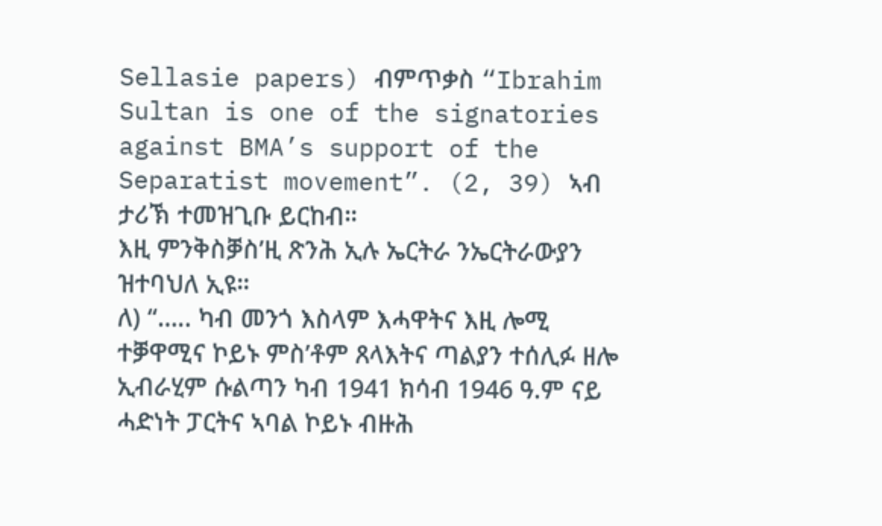Sellasie papers) ብምጥቃስ “Ibrahim Sultan is one of the signatories against BMA’s support of the Separatist movement”. (2, 39) ኣብ ታሪኽ ተመዝጊቡ ይርከብ።
እዚ ምንቅስቓስ’ዚ ጽንሕ ኢሉ ኤርትራ ንኤርትራውያን ዝተባህለ ኢዩ።
ለ) “….. ካብ መንጎ እስላም እሓዋትና እዚ ሎሚ ተቓዋሚና ኮይኑ ምስ’ቶም ጸላእትና ጣልያን ተሰሊፉ ዘሎ ኢብራሂም ሱልጣን ካብ 1941 ክሳብ 1946 ዓ.ም ናይ ሓድነት ፓርትና ኣባል ኮይኑ ብዙሕ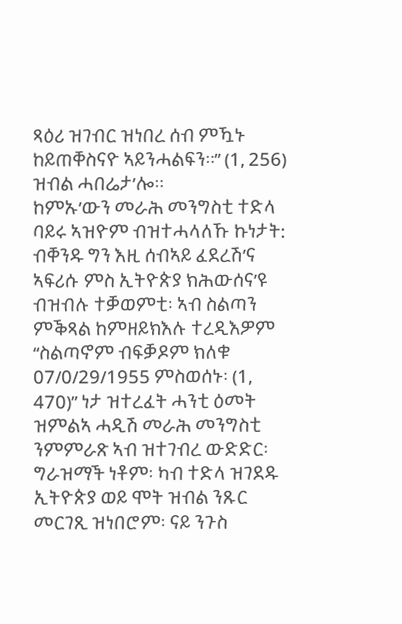ጻዕሪ ዝገብር ዝነበረ ሰብ ምዃኑ ከይጠቐስናዮ ኣይንሓልፍን።” (1, 256) ዝብል ሓበሬታ’ሎ።
ከምኡ’ውን መራሕ መንግስቲ ተድላ ባይሩ ኣዝዮም ብዝተሓላለኹ ኩነታት: ብቐንዱ ግን እዚ ሰብኣይ ፈደረሽ’ና ኣፍሪሱ ምስ ኢትዮጵያ ክሕውሰና’ዩ ብዝብሉ ተቓወምቲ፡ ኣብ ስልጣን ምቕጻል ከምዘይክእሉ ተረዲእዎም “ስልጣኖም ብፍቓዶም ክለቁ 07/0/29/1955 ምስወሰኑ፡ (1, 470)” ነታ ዝተረፈት ሓንቲ ዕመት ዝምልኣ ሓዲሽ መራሕ መንግስቲ ንምምራጽ ኣብ ዝተገብረ ውድድር፡ ግራዝማች ነቶም፡ ካብ ተድላ ዝገደዱ ኢትዮጵያ ወይ ሞት ዝብል ንጹር መርገጺ ዝነበሮም፡ ናይ ንጉስ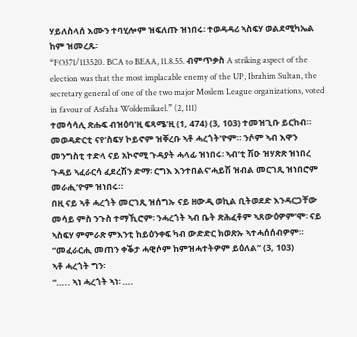ሃይለስላሰ እሙን ተባሂሎም ዝፍለጡ ዝነበሩ፡ ተወዳዳሪ ኣስፍሃ ወልደሚካኤል ከም ዝመረጹ፡
“FO371/113520. BCA to BEAA, 11.8.55. ብምጥቃስ A striking aspect of the election was that the most implacable enemy of the UP, Ibrahim Sultan, the secretary general of one of the two major Moslem League organizations, voted in favour of Asfaha Woldemikael.” (2, 111)
ተመሳሳሊ ጽሑፍ ብዝዕባ’ዚ ፍጻሜ’ዚ (1, 474) (3, 103) ተመዝጊቡ ይርከብ።
መወዳድርቲ ናየ’ስፍሃ ኮይኖም ዝቐረቡ ኣቶ ሓረጎት’ዮም። ንሶም ኣብ እዋን መንግስቲ ተድላ ናይ አኮኖሚ ጉዳያት ሓላፊ ዝነበሩ፡ ኣብ’ቲ ሽዑ ዝሃጽጽ ዝነበረ ጉዳይ ኣፈራርሳ ፈደረሽን ድማ፡ ርግእ እንተበልና’ሓይሽ ዝብል መርገጺ ዝነበሮም መራሒ’ዮም ዝነበሩ።
በዚ ናይ ኣቶ ሓረጎት መርገጺ ዝሰግኡ ናይ ዘውዲ ወኪል ቢትወደድ እንዳርጋቸው መሳይ ምስ ንጉስ ተማኺሮም፡ ንሓረጎት ኣብ ቤት ጽሕፈቶም ኣጸውዕዎም’ሞ፡ ናይ ኣስፍሃ ምምራጽ ምእንቲ ከይዕንቀፍ ካብ ውድድር ክወጽኡ ኣተሓሰሰብዎም።
“መፈራርሒ መጠን ቀቕታ ሓዊሶም ከምዝሓተትዎም ይዕለል” (3, 103)
ኣቶ ሓረጎት ግን፡
“….. ኣነ ሓረጎት ኣነ፡ ….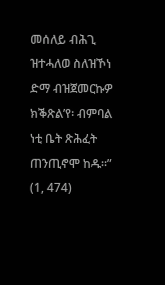መሰለይ ብሕጊ ዝተሓለወ ስለዝኾነ ድማ ብዝጀመርኩዎ ክቕጽል’የ፡ ብምባል ነቲ ቤት ጽሕፈት ጠንጢኖሞ ከዱ።” (1, 474)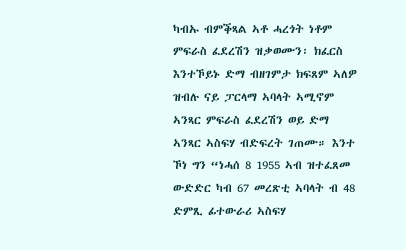ካብኡ ብምቕጻል ኣቶ ሓረጎት ነቶም ምፍራስ ፈደረሽን ዝቃወሙን፡ ክፈርስ እንተኾይኑ ድማ ብዘገምታ ክፍጸም ኣለዎ ዝብሉ ናይ ፓርላማ ኣባላት ኣሚኖም ኣንጻር ምፍራስ ፈደረሽን ወይ ድማ ኣንጻር ኣስፍሃ ብድፍረት ገጠሙ። እንተ ኾነ ግን “ነሓሰ 8 1955 ኣብ ዝተፈጸመ ውድድር ካብ 67 መረጽቲ ኣባላት ብ 48 ድምጺ ፊተውራሪ ኣስፍሃ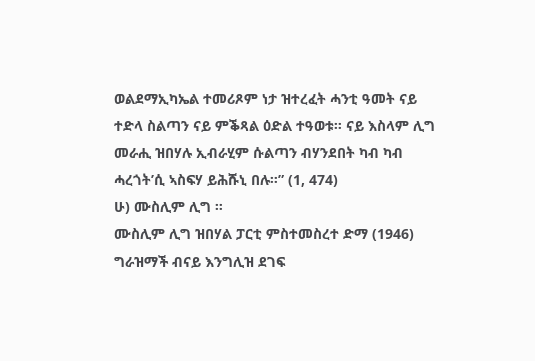ወልደማኢካኤል ተመሪጾም ነታ ዝተረፈት ሓንቲ ዓመት ናይ ተድላ ስልጣን ናይ ምቕጻል ዕድል ተዓወቱ። ናይ እስላም ሊግ መራሒ ዝበሃሉ ኢብራሂም ሱልጣን ብሃንደበት ካብ ካብ ሓረጎት’ሲ ኣስፍሃ ይሕሹኒ በሉ።” (1, 474)
ሁ) ሙስሊም ሊግ ።
ሙስሊም ሊግ ዝበሃል ፓርቲ ምስተመስረተ ድማ (1946) ግራዝማች ብናይ እንግሊዝ ደገፍ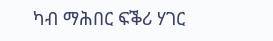ካብ ማሕበር ፍቕሪ ሃገር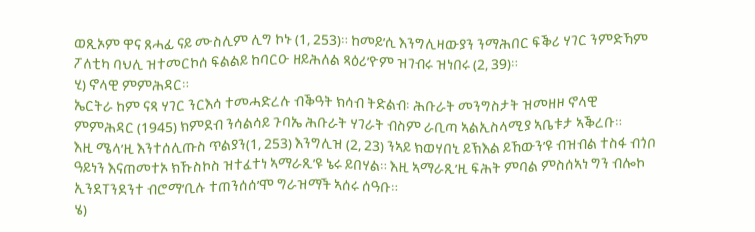ወጺኦም ዋና ጸሓፊ ናይ ሙስሊም ሊግ ኮኑ (1, 253)። ከመይ’ሲ እንግሊዛውያን ንማሕበር ፍቕሪ ሃገር ንምድኻም ፖለቲካ ባህሊ ዝተመርኮሰ ፍልልይ ከባርዑ ዘይሕለል ጻዕሪ’ዮም ዝገብሩ ዝነበሩ (2, 39)።
ሂ) ኖላዊ ምምሕዳር።
ኤርትራ ከም ናጻ ሃገር ንርእሳ ተመሓድረሉ ብቕዓት ክሳብ ትድልብ፡ ሕቡራት መንግስታት ዝመዘዞ ኖላዊ ምምሕዳር (1945) ክምደብ ንሳልሳይ ጉባኤ ሕቡራት ሃገራት ብስም ራቢጣ ኣልኢስላሚያ ኣቤቱታ ኣቕረቡ።
እዚ ሜላ’ዚ እንተሰሊጡስ ጥልያን(1, 253) እንግሊዝ (2, 23) ንኣይ ክወሃበኒ ይኽእል ይኸውን’ዩ ብዝብል ተስፋ ብጎቦ ዓይነን እናጠመተኦ ክኹስኮስ ዝተፈተነ ኣማራጺ’ዩ ኔሩ ይበሃል። እዚ ኣማራጺ’ዚ ፍሕት ምባል ምስሰኣነ ግን ብሎኮ ኢንደፐንደንተ ብሮማ’ቢሉ ተጠንሰሰ’ሞ ግራዝማች ኣሰሩ ሰዓቡ።
ሄ)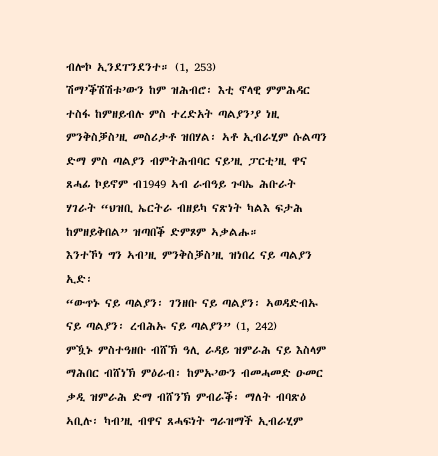ብሎኮ ኢንደፐንደንተ። (1, 253)
ሽማ’ቕሽሽቱ’ውን ከም ዝሕብሮ፡ እቲ ኖላዊ ምምሕዳር ተስፋ ከምዘይብሉ ምስ ተረድአት ጣልያን’ያ ነዚ ምንቅስቓስ’ዚ መስሪታቶ ዝበሃል፡ ኣቶ ኢብራሂም ሱልጣን ድማ ምስ ጣልያን ብምትሕብባር ናይ’ዚ ፓርቲ’ዚ ዋና ጸሓፊ ኮይኖም ብ1949 ኣብ ራብዓይ ጉባኤ ሕቡራት ሃገራት “ህዝቢ ኤርትራ ብዘይካ ናጽነት ካልእ ፍታሕ ከምዘይቅበል” ዝጣበቕ ድምጾም ኣቃልሑ።
እንተኾነ ግን ኣብ’ዚ ምንቅስቓስ’ዚ ዝነበረ ናይ ጣልያን ኢድ፡
“ውጥኑ ናይ ጣልያን፡ ገንዘቡ ናይ ጣልያን፡ ኣወዳድብኡ ናይ ጣልያን፡ ረብሕኡ ናይ ጣልያን” (1, 242)
ምዃኑ ምስተዓዘቡ ብሸኽ ዓሊ ራዳይ ዝምራሕ ናይ እስላም ማሕበር ብሸነኽ ምዕራብ፡ ከምኡ’ውን ብመሓመድ ዑመር ቃዲ ዝምራሕ ድማ ብሸንኽ ምብራቕ፡ ማለት ብባጽዕ ኣቢሉ፡ ካብ’ዚ ብዋና ጸሓፍነት ግራዝማች ኢብራሂም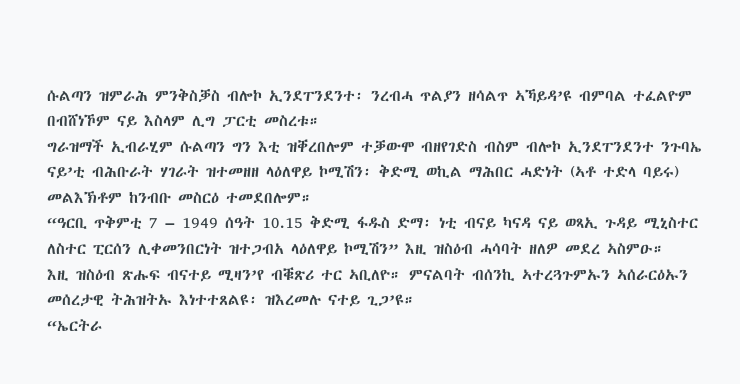ሱልጣን ዝምራሕ ምንቅስቓስ ብሎኮ ኢንደፐንደንተ፡ ንረብሓ ጥልያን ዘሳልጥ ኣኻይዳ’ዩ ብምባል ተፈልዮም በብሸነኾም ናይ እስላም ሊግ ፓርቲ መስረቱ።
ግራዝማች ኢብራሂም ሱልጣን ግን እቲ ዝቐረበሎም ተቓውሞ ብዘየገድስ ብስም ብሎኮ ኢንደፐንደንተ ንጉባኤ ናይ’ቲ ብሕቡራት ሃገራት ዝተመዘዘ ላዕለዋይ ኮሚሽን፡ ቅድሚ ወኪል ማሕበር ሓድነት (ኣቶ ተድላ ባይሩ) መልእኽቶም ከንብቡ መስርዕ ተመደበሎም።
“ዓርቢ ጥቅምቲ 7 – 1949 ሰዓት 10.15 ቅድሚ ፋዱስ ድማ፡ ነቲ ብናይ ካናዳ ናይ ወጻኢ ጉዳይ ሚኒስተር ለስተር ፒርሰን ሊቀመንበርነት ዝተጋብአ ላዕለዋይ ኮሚሽን” እዚ ዝስዕብ ሓሳባት ዘለዎ መደረ ኣስምዑ።
እዚ ዝስዕብ ጽሑፍ ብናተይ ሚዛን’የ ብቑጽሪ ተር ኣቢለዮ። ምናልባት ብሰንኪ ኣተረጓጉምኡን ኣሰራርዕኡን መሰረታዊ ትሕዝትኡ እነተተጸልዩ፡ ዝእረመሉ ናተይ ጊጋ’ዩ።
“ኤርትራ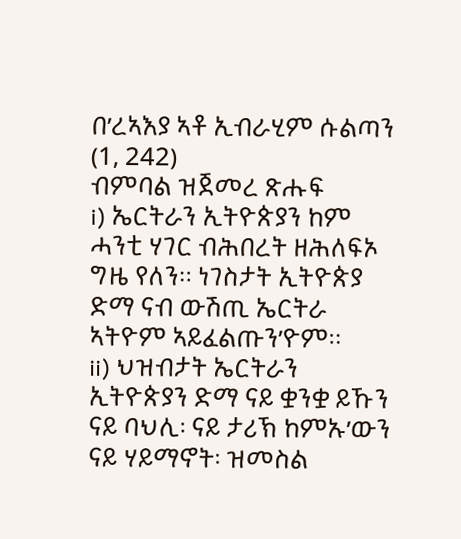በ’ረኣእያ ኣቶ ኢብራሂም ሱልጣን (1, 242)
ብምባል ዝጀመረ ጽሑፍ
i) ኤርትራን ኢትዮጵያን ከም ሓንቲ ሃገር ብሕበረት ዘሕለፍኦ ግዜ የለን። ነገስታት ኢትዮጵያ ድማ ናብ ውሽጢ ኤርትራ ኣትዮም ኣይፈልጡን’ዮም።
ii) ህዝብታት ኤርትራን ኢትዮጵያን ድማ ናይ ቋንቋ ይኹን ናይ ባህሊ፡ ናይ ታሪኽ ከምኡ’ውን ናይ ሃይማኖት፡ ዝመስል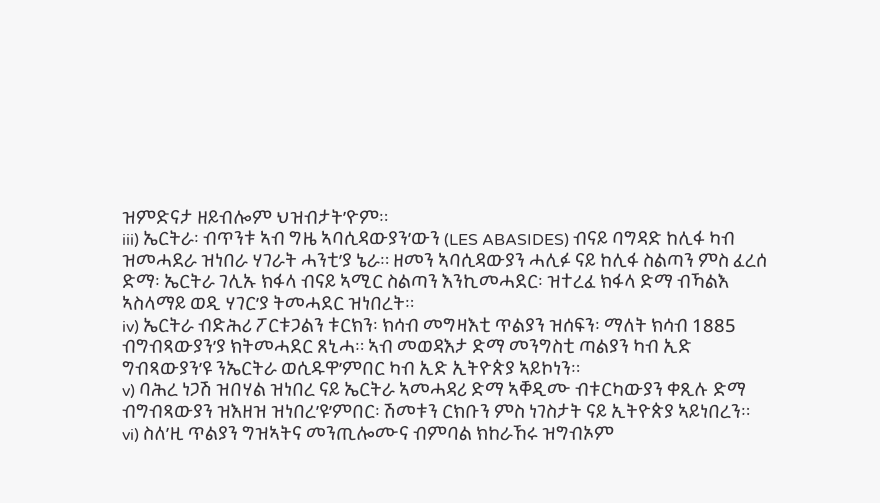ዝምድናታ ዘይብሎም ህዝብታት’ዮም።
iii) ኤርትራ፡ ብጥንቱ ኣብ ግዜ ኣባሲዳውያን’ውን (LES ABASIDES) ብናይ ባግዳድ ከሊፋ ካብ ዝመሓደራ ዝነበራ ሃገራት ሓንቲ’ያ ኔራ። ዘመን ኣባሲዳውያን ሓሊፉ ናይ ከሊፋ ስልጣን ምስ ፈረሰ ድማ፡ ኤርትራ ገሊኡ ክፋላ ብናይ ኣሚር ስልጣን እንኪመሓደር፡ ዝተረፈ ክፋላ ድማ ብኻልእ ኣስላማይ ወዲ ሃገር’ያ ትመሓደር ዝነበረት።
iv) ኤርትራ ብድሕሪ ፖርቱጋልን ቱርክን፡ ክሳብ መግዛእቲ ጥልያን ዝሰፍን፡ ማለት ክሳብ 1885 ብግብጻውያን’ያ ክትመሓደር ጸኒሓ። ኣብ መወዳእታ ድማ መንግስቲ ጣልያን ካብ ኢድ ግብጻውያን’ዩ ንኤርትራ ወሲዱዋ’ምበር ካብ ኢድ ኢትዮጵያ ኣይኮነን።
v) ባሕረ ነጋሽ ዝበሃል ዝነበረ ናይ ኤርትራ ኣመሓዳሪ ድማ ኣቐዲሙ ብቱርካውያን ቀጺሉ ድማ ብግብጻውያን ዝእዘዝ ዝነበረ’ዩ’ምበር፡ ሽመቱን ርክቡን ምስ ነገስታት ናይ ኢትዮጵያ ኣይነበረን።
vi) ስለ’ዚ ጥልያን ግዝኣትና መንጢሎሙና ብምባል ክከራኸሩ ዝግብኦም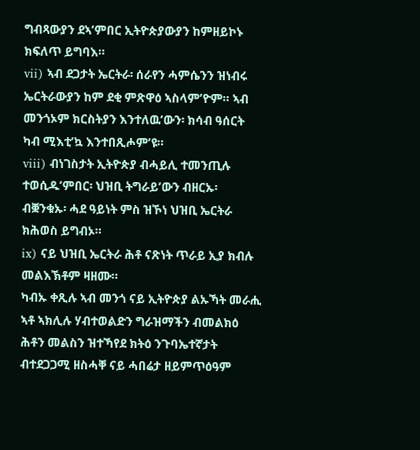ግብጻውያን ደኣ’ምበር ኢትዮጵያውያን ከምዘይኮኑ ክፍለጥ ይግባእ።
vii) ኣብ ደጋታት ኤርትራ፡ ሰራየን ሓምሴንን ዝነብሩ ኤርትራውያን ከም ደቂ ምጽዋዕ ኣስላም’ዮም። ኣብ መንጎኦም ክርስትያን እንተለዉ’ውን፡ ክሳብ ዓሰርት ካብ ሚእቲ’ኳ እንተበጺሖም’ዩ።
viii) ብነገስታት ኢትዮጵያ ብሓይሊ ተመንጢሉ ተወሲዱ’ምበር፡ ህዝቢ ትግራይ’ውን ብዘርኡ፡ ብቛንቁኡ፡ ሓደ ዓይነት ምስ ዝኾነ ህዝቢ ኤርትራ ክሕወስ ይግብኦ።
ix) ናይ ህዝቢ ኤርትራ ሕቶ ናጽነት ጥራይ ኢያ ክብሉ መልእኽቶም ዛዘሙ።
ካብኡ ቀጺሉ ኣብ መንጎ ናይ ኢትዮጵያ ልኡኻት መራሒ ኣቶ ኣክሊሉ ሃብተወልድን ግራዝማችን ብመልክዕ ሕቶን መልስን ዝተኻየደ ክትዕ ንጉባኤተኛታት ብተደጋጋሚ ዘስሓቐ ናይ ሓበሬታ ዘይምጥዕዓም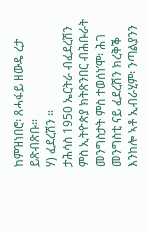ከምዝነበሮ፡ ጸሓፋይ ዘውዴ ረታ ይጽብጽቡ።
ሃ) ፈደረሽን ።
ታሕሳስ 1950 ኤርትራ ብፈደረሽን ምስ ኢትዮጵያ ክትጽንበር ብሕቡራት መንግስታት ምስ ተወሰነ’ሞ፡ ሕገ መንግስቲ ናይ ፈደረሽን ክረቅቕ እንከሎ ኣቶ ኢብራሂም፡ ንጣልያንን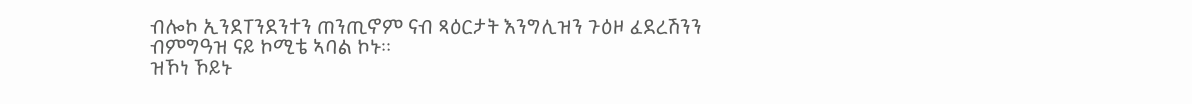ብሎኮ ኢንደፐንደንተን ጠንጢኖም ናብ ጻዕርታት እንግሊዝን ጉዕዞ ፈደረሽንን ብምግዓዝ ናይ ኮሚቴ ኣባል ኮኑ።
ዝኾነ ኾይኑ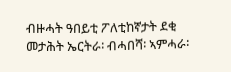ብዙሓት ዓበይቲ ፖለቲከኛታት ደቂ መታሕት ኤርትራ፡ ብሓበሻ፡ ኣምሓራ፡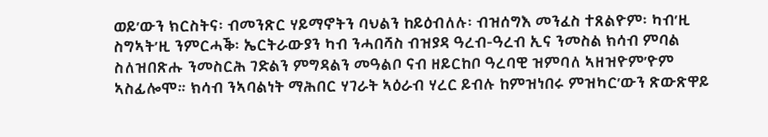ወይ’ውን ክርስትና፡ ብመንጽር ሃይማኖትን ባህልን ከይዕብለሉ፡ ብዝሰግእ መንፈስ ተጸልዮም፡ ካብ’ዚ ስግኣት’ዚ ንምርሓቕ፡ ኤርትራውያን ካብ ንሓበሻስ ብዝያዳ ዓረብ-ዓረብ ኢና ንመስል ክሳብ ምባል ስለዝበጽሑ ንመስርሕ ገድልን ምግዳልን መዓልቦ ናብ ዘይርከቦ ዓረባዊ ዝምባለ ኣዘዝዮም’ዮም ኣስፊሎሞ። ክሳብ ንኣባልነት ማሕበር ሃገራት ኣዕራብ ሃረር ይብሉ ከምዝነበሩ ምዝካር’ውን ጽውጽዋይ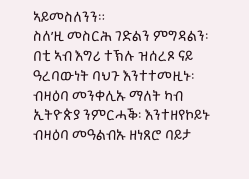ኣይመስለንን።
ስለ’ዚ መስርሕ ገድልን ምግዳልን፡ በቲ ኣብ እግሪ ተኽሉ ዝሰረጾ ናይ ዓረባውነት ባህጉ እንተተመዚኑ፡ ብዛዕባ መንቀሊኡ ማለት ካብ ኢትዮጵያ ንምርሓቕ፡ እንተዘየኮይኑ ብዛዕባ መዓልብኡ ዘነጸሮ ባይታ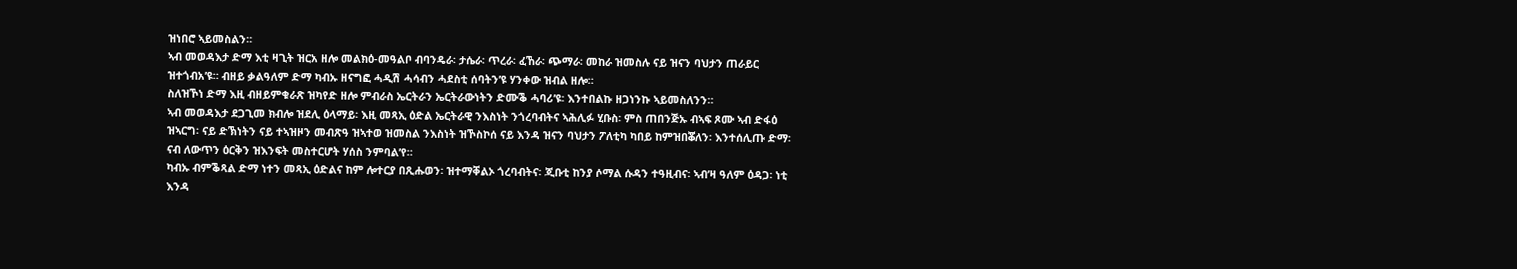ዝነበሮ ኣይመስልን።
ኣብ መወዳእታ ድማ እቲ ዛጊት ዝርአ ዘሎ መልክዕ-መዓልቦ ብባንዴራ፡ ታሴራ፡ ጥረራ፡ ፈኸራ፡ ጭማራ፡ መከራ ዝመስሉ ናይ ዝናን ባህታን ጠራይር ዝተጎብአ’ዩ። ብዘይ ቃልዓለም ድማ ካብኡ ዘናግፎ ሓዲሽ ሓሳብን ሓደስቲ ሰባትን’ዩ ሃንቀው ዝብል ዘሎ።
ስለዝኾነ ድማ እዚ ብዘይምቁራጽ ዝካየድ ዘሎ ምብራስ ኤርትራን ኤርትራውነትን ድሙቕ ሓባሪ’ዩ፡ እንተበልኩ ዘጋነንኩ ኣይመስለንን።
ኣብ መወዳእታ ደጋጊመ ክብሎ ዝደሊ ዕላማይ፡ እዚ መጻኢ ዕድል ኤርትራዊ ንእስነት ንጎረባብትና ኣሕሊፉ ሂቡስ፡ ምስ ጠበንጅኡ ብኣፍ ጾሙ ኣብ ድፋዕ ዝኣርግ፡ ናይ ድኽነትን ናይ ተኣዝዞን መብጽዓ ዝኣተወ ዝመስል ንእስነት ዝኾስኮሰ ናይ እንዳ ዝናን ባህታን ፖለቲካ ካበይ ከምዝበቖለን፡ እንተሰሊጡ ድማ፡ ናብ ለውጥን ዕርቅን ዝእንፍት መስተርሆት ሃሰስ ንምባል’የ።
ካብኡ ብምቕጻል ድማ ነተን መጻኢ ዕድልና ከም ሎተርያ በጺሑወን፡ ዝተማቐልኦ ጎረባብትና፡ ጂቡቲ ከንያ ሶማል ሱዳን ተዓዚብና፡ ኣብ’ዛ ዓለም ዕዳጋ፡ ነቲ እንዳ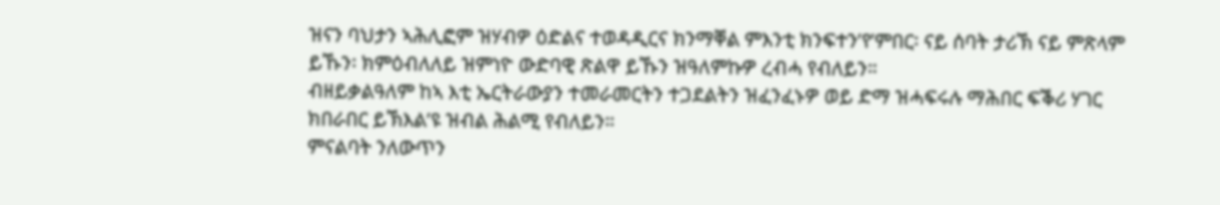ዝናን ባህታን ኣሕሊፎም ዝሃብዎ ዕድልና ተወዳዲርና ክንማቐል ምእንቲ ክንፍተን’የ’ምበር፡ ናይ ሰባት ታሪኽ ናይ ምጽላም ይኹን፡ ክምዕብለለይ ዝምነዮ ውድባዊ ጽልዋ ይኹን ዝዓለምኩዎ ረብሓ የብለይን።
ብዘይቃልዓለም ከኣ እቲ ኤርትራውያን ተመራመርትን ተጋደልትን ዝፈንፈኑዎ ወይ ድማ ዝሓፍሩሉ ማሕበር ፍቕሪ ሃገር ክበራበር ይኽእል’ዩ ዝብል ሕልሚ የብለይን።
ምናልባት ንለውጥን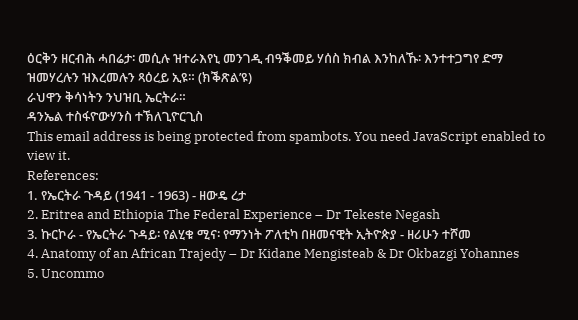ዕርቅን ዘርብሕ ሓበሬታ፡ መሲሉ ዝተራእየኒ መንገዲ ብዓቕመይ ሃሰስ ክብል እንከለኹ፡ እንተተጋግየ ድማ ዝመሃረሉን ዝእረመሉን ጻዕረይ ኢዩ። (ክቕጽል’ዩ)
ራህዋን ቅሳነትን ንህዝቢ ኤርትራ።
ዳንኤል ተስፋዮውሃንስ ተኽለጊዮርጊስ
This email address is being protected from spambots. You need JavaScript enabled to view it.
References:
1. የኤርትራ ጉዳይ (1941 - 1963) - ዘውዴ ረታ
2. Eritrea and Ethiopia The Federal Experience – Dr Tekeste Negash
3. ኩርኮራ - የኤርትራ ጉዳይ፡ የልሂቁ ሚና፡ የማንነት ፖለቲካ በዘመናዊት ኢትዮጵያ - ዘሪሁን ተሾመ
4. Anatomy of an African Trajedy – Dr Kidane Mengisteab & Dr Okbazgi Yohannes
5. Uncommo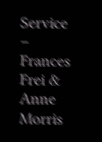Service – Frances Frei & Anne Morris